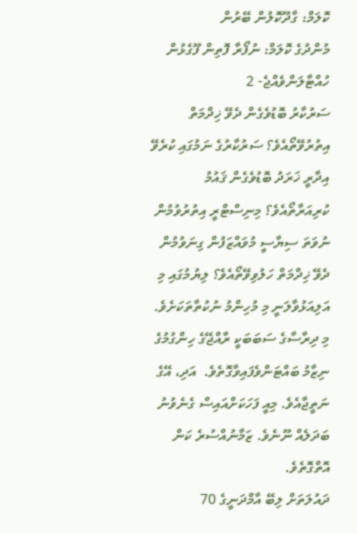ކޮލަމް: ގާދޫކޮލުން ބޭރުން
މުންދުގެ ކޮލަމް: ނުފޯރާ ފޮތިން ފޫގެޅުން ހުއްޓާލަންވެއްޖެ- 2
ސަރުކާރު ބޮޑުވެގެން ދެވޭ ޚިދްމަތް އިތުރުވޭތޯއެވެ؟ ސަރުކާރުގެ ނަމުގައި ކުރެވޭ އިދާރީ ޚަރަދު ބޮޑުވެގެން ޤައުމު ކުރިއަރާތޯއެވެ؟ މިނިސްޓްރީ އިތުރުވުމުން ނުވަތަ ސިޔާސީ މުވައްޒަފުން ގިނަވުމުން ދެވޭ ޚިދްމަތް ހަލުވިވޭތޯއެވެ؟ ލިޔުމުގައި މި އަލިއަޅުވާލަނީ މި މުހިންމު ނުކުތާތަކަށެވެ.
މި ދިރާސާގެ ސަބަބަކީ ރާއްޖޭގެ ހިންގުމުގެ ނިޒާމު ބައްޓަންވެފައިވާގޮތެވެ.  އަދި، އޭގެ ނަތީޖާއެވެ. މިއީ ފަހަކަށްއައިސް ގެނެވުނު ބަދަލެއް ނޫނެވެ. ޒަމާނުއްސުރެ ކަން އޮތްގޮތެވެ.
ދައުލަތަށް ލިބޭ އާމްދަނީގެ 70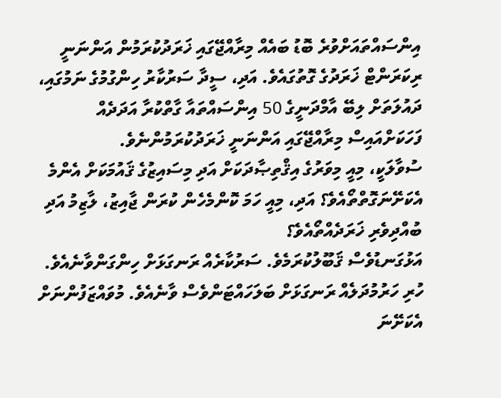އިންސައްތައަށްވުރެ ބޮޑު ބައެއް މިރާއްޖޭގައި ޚަރަދުކުރަމުން އަންނަނީ ރިކަރަންޓް ޚަރަދުގެ ގޮތުގައެވެ. އަދި، ސީދާ ސަރުކާރު ހިންގުމުގެ ނަމުގައި، ދައުލަތަށް ލިބޭ އާމްދަނީގެ 50 އިންސައްތައާ ގާތްކުރާ އަދަދެއް ފަހަކަށްއައިސް މިރާއްޖޭގައި އަންނަނީ ޚަރަދުކުރަމުންނެވެ.
ސުވާލަކީ، މިއީ މިވަރުގެ އިޤްތިޞާދަކަށް އަދި މިސައިޒުގެ ޤައުމަކަށް އެންމެ އެކަށޭނަގޮތްތޯއެވެ؟ އަދި، މިއީ ހަމަ ކޮންމެހެން ކުރަން ޖާއިޒު، ލާޒިމު އަދި ބުއްދިވެރި ޚަރަދެއްތޯއެވެ؟
އަޅުގަނޑުވެސް ޤަބޫލުކުރަމެވެ. ސަރުކާރެއް ރަނގަޅަށް ހިންގަންވާނެއެވެ. ހުރި ހަރުމުދަލެއް ރަނގަޅަށް ބަލަހައްޓަންވެސް ވާނެއެވެ. މުވައްޒަފުންނަށް އެކަށޭނަ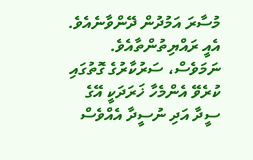މުސާރަ އަމުދުން ދޭންވާނެއެވެ. އެއީ ރައްޔިތުންތާއެވެ. ނަމަވެސް، ސަރުކާރުގެ ގޮތުގައި ކުރެވޭ އެންމެހާ ޚަރަދަކީ އޭގެ ސީދާ އަދި ނުސީދާ އެއްވެސް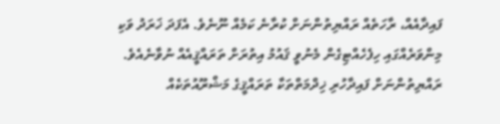ފައިދާއެއް، ރާހަތެއް ރައްޔިތުންނަށް ކުރާނެ ކަމެއް ނޫނެވެ. އެފަދަ ޚަރަދު ވަކި މިންވަރެއްގައި ހިފެހެއްޓިގެން މެނުވީ ޤައުމު އިތުރަށް ތަރައްޤީއެއް ނުވާނެއެވެ. ރައްޔިތުންނަށް ފައިދާހުރި ޚިދްމަތްތަކާ ތަރައްޤީގެ މަޝްރޫއުތަކެއް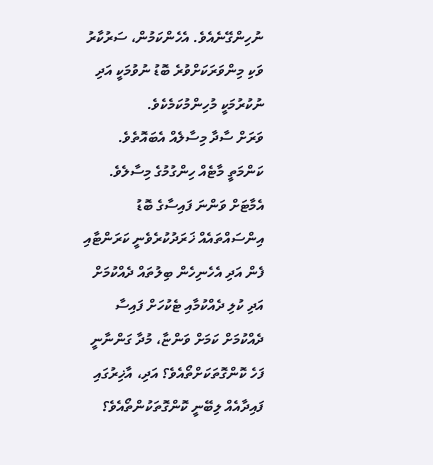ނުހިންގޭނެއެވެ. އެހެންކަމުން، ސަރުކާރު ވަކި މިންވަރަކަށްވުރެ ބޮޑު ނުވުމަކީ އަދި ނުކުރުމަކީ މުހިންމުކަމެކެވެ.
ވަރަށް ސާދާ މިސާލެއް އެބައޮތެވެ. ކަންމަތީ މާޓެއް ހިންގުމުގެ މިސާލެވެ. އެމާޓަށް ވަންނަ ފައިސާގެ ބޮޑު އިންސައްތައެއް ޚަރަދުކުރެވެނީ ކަރަންޓާއި ފެން އަދި އެހެނިހެން ބިލުތައް ދެއްކުމަށް އަދި ކުލި ދެއްކުމާއި ޓެކުހަށް ފައިސާ ދެއްކުމަށް ކަމަށް ވަންޏާ، މުދާ ގަންނާނީ ފަހެ ކޮންގޮތަކަށްތޯއެވެ؟ އަދި، އާޚިރުގައި ފައިދާއެއް ލިބޭނީ ކޮންގޮތަކުންތޯއެވެ؟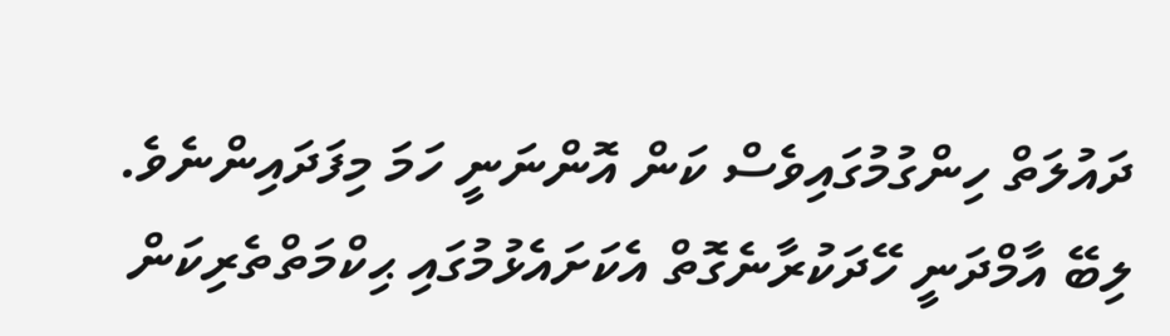ދައުލަތް ހިންގުމުގައިވެސް ކަން އޮންނަނީ ހަމަ މިފަދައިންނެވެ. ލިބޭ އާމްދަނީ ހޭދަކުރާނެގޮތް އެކަށައެޅުމުގައި ޙިކްމަތްތެރިކަން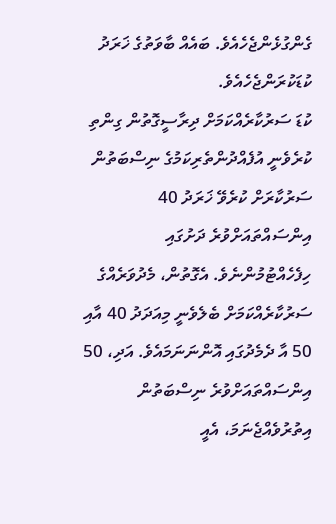ގެންގުޅެންޖެހެއެވެ. ބައެއް ބާވަތުގެ ޚަރަދު ކުޑަކުރަންޖެހެއެވެ.
ކުޑަ ސަރުކާރެއްކަމަށް ދިރާސީގޮތުން ގިންތި ކުރެވެނީ އުފެއްދުންތެރިކަމުގެ ނިސްބަތުން ސަރުކާރަށް ކުރެވޭ ޚަރަދު 40 އިންސައްތައަށްވުރެ ދަށުގައި ހިފެހެއްޓުމުންނެވެ. އެގޮތުން، މެދުވަރެއްގެ ސަރުކާރެއްކަމަށް ބެލެވެނީ މިއަދަދު 40 އާއި 50 އާ ދެމެދުގައި އޮންނަނަމައެވެ. އަދި، 50 އިންސައްތައަށްވުރެ ނިސްބަތުން އިތުރުވެއްޖެނަމަ، އެއީ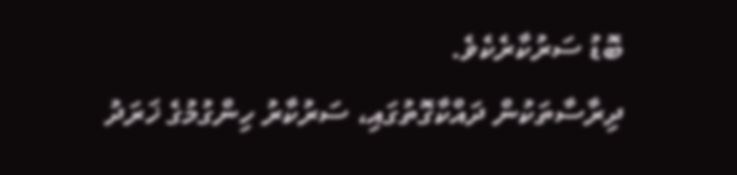ބޮޑު ސަރުކާރެކެވެ.
ދިރާސާތަކުން ދައްކާގޮތުގައި، ސަރުކާރު ހިންގުމުގެ ޚަރަދު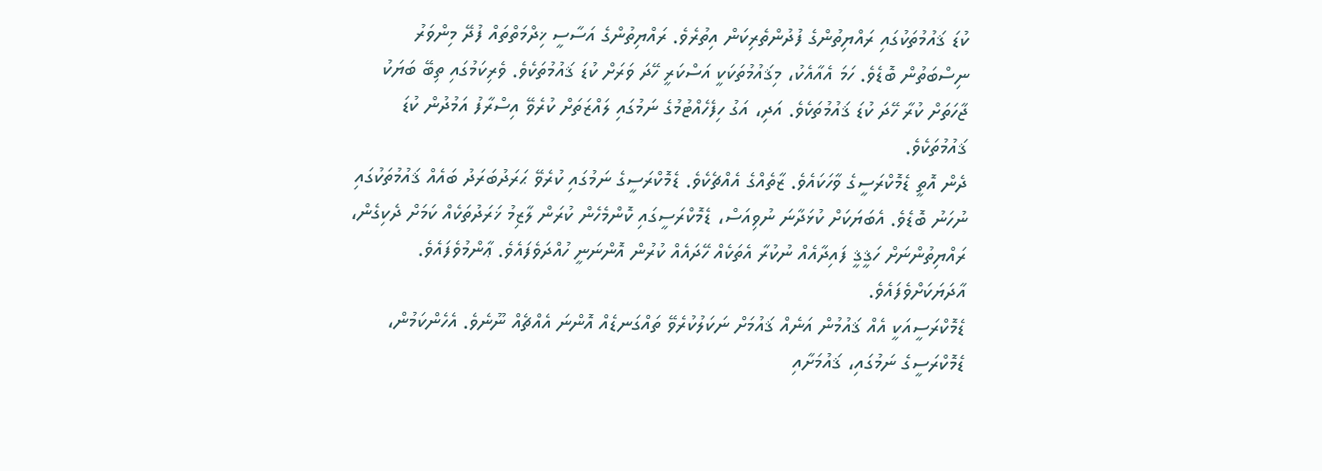ކުޑަ ޤައުމުތަކުގައި ރައްޔިތުންގެ ފުދުންތެރިކަން އިތުރެވެ. ރައްޔިތުންގެ އަސާސީ ޚިދްމަތްތައް ފުދޭ މިންވަރު ނިސްބަތުން ބޮޑެވެ. ހަމަ އެއާއެކު، މިޤައުމުތަކަކީ އަސްކަރީ ހޭދަ ވަރަށް ކުޑަ ޤައުމުތަކެވެ. ވެރިކަމުގައި ތިބޭ ބަޔަކު ޖާހަތަށް ކުރާ ހޭދަ ކުޑަ ޤައުމުތަކެވެ. އަދި، އަގު ހިފެހެއްޓުމުގެ ނަމުގައި ލައްޒަތަށް ކުރެވޭ އިސްރާފު އަމުދުން ކުޑަ ޤައުމުތަކެވެ.
ދެން އޮތީ ޑެމޮކްރަސީގެ ވާހަކައެވެ. ޒާތެއްގެ އެއްޗެކެވެ. ޑެމޮކްރަސީގެ ނަމުގައި ކުރެވޭ ޙަރަދުބަރަދު ބައެއް ޤައުމުތަކުގައި ނުހަނު ބޮޑެވެ. އެބަޔަކަށް ކުޅަދާނަ ނުވިއަސް، ޑެމޮކްރަސީގައި ކޮންމެހެން ކުރަން ލާޒިމު ޚަރަދުތަކެއް ކަމަށް ދެކިގެން، ރައްޔިތުންނަށް ހަޤީޤީ ފައިދާއެއް ނުކުރާ އެތަކެއް ހޭދައެއް ކުރުން އޮންނަނީ ހުއްދަވެފައެވެ. ޢާންމުވެފައެވެ. އާދަޔަކަށްވެފައެވެ.
ޑެމޮކްރަސީއަކީ އެއް ޤައުމުން އަނެއް ޤައުމަށް ނަކަލުކުރެވޭ ތައްގަނޑެއް އޮންނަ އެއްޗެއް ނޫނެވެ. އެހެންކަމުން، ޑެމޮކްރަސީގެ ނަމުގައި، ޤައުމަށާއި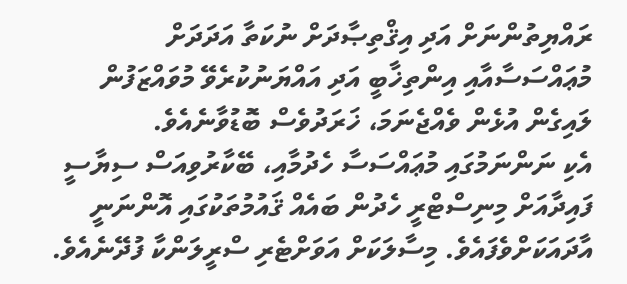ރައްޔިތުންނަށް އަދި އިޤްތިޞާދަށް ނުކަތާ އަދަދަށް މުޢައްސަސާއާއި އިންތިޚާބީ އަދި އައްޔަނުކުރެވޭ މުވައްޒަފުން ލައިގެން އުޅެން ވެއްޖެނަމަ، ޚަރަދުވެސް ބޮޑުވާނެއެވެ.
އެކި ނަންނަމުގައި މުޢައްސަސާ ހެދުމާއި، ބޭކާރުވިއަސް ސިޔާސީ ފައިދާއަށް މިނިސްޓްރީ ހެދުން ބައެއް ޤައުމުތަކުގައި އޮންނަނީ އާދައަކަށްވެފައެވެ. މިސާލަކަށް އަވަށްޓެރި ސްރީލަންކާ ފުދޭނެއެވެ.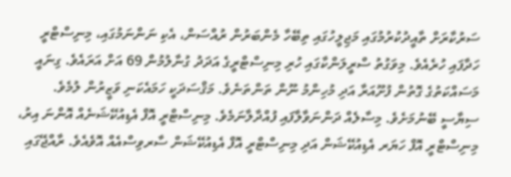ސަރުކާރަށް ތާއީދުކުރުމުގައި މަޖިލީހުގައި ތިބޭހާ މެންބަރުން ރުއްސަން، އެކި ނަންނަމުގައި، މިނިސްޓްރީ ހަދާފައި ހުރެއެވެ. މިވަގުތު ސްރީލަންކާގައި ހުރި މިނިސްޓްރީގެ އަދަދު ގުނާލުމުން 69 އަށް އަރައެވެ. ގިނައީ މަސައްކަތުގެ ގޮތުން ފުށޫއަރާ އަދި މުހިންމު ނޫން ތަންތަނެވެ. މަޤްސަދަކީ ހަމައެކަނި ވަޒީރުން ލުމެވެ. ސިޔާސީ ބޭނުމަށެވެ. މިސާލެއް ދަންނަވާލާފައި ފުއްދާލާނަމެވެ. މިނިސްޓްރީ އޮފް އެޑިއުކޭޝަނެއް އޮންނަ އިރު، މިނިސްޓްރީ އޮފް ހަޔަރ އެޑިއުކޭޝަން އަދި މިނިސްޓްރީ އޮފް އެޑިއުކޭޝަން ސާރވިސްއެއް އޮވެއެވެ. ރާއްޖޭގައި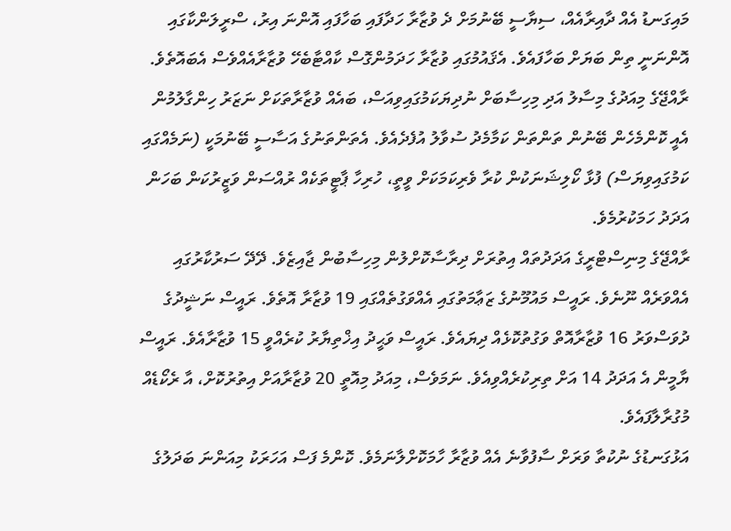މައިގަނޑު އެއް ދާއިރާއެއް، ސިޔާސީ ބޭނުމަށް ދެ ވުޒާރާ ހަދާފައި ބަހާފައި އޮންނަ އިރު، ސްރީލަންކާގައި އޮންނަނީ ތިން ބަޔަށް ބަހާފައެވެ. އެޤައުމުގައި ވުޒާރާ ހަދަމުންގޮސް ކާއްޓާބެހޭ ވުޒާރާއެއްވެސް އެބައޮތެވެ.
ރާއްޖޭގެ މިއަދުގެ މިސާލު އަދި މިހިސާބަށް ނުދިޔަކަމުގައިވިއަސް، ބައެއް ވުޒާރާތަކަށް ނަޒަރު ހިންގާލުމުން އެއީ ކޮންމެހެން ބޭނުން ތަންތަން ކަމާމެދު ސުވާލު އުފެދެއެވެ. އެތަންތަނުގެ އަސާސީ ބޭނުމަކީ (ނަމެއްގައި ކަމުގައިވިޔަސް) ފުޅާ ކޯލިޝަނަކުން ކުރާ ވެރިކަމަކަށް ވީތީ، ހުރިހާ ޕާޓީތަކެއް ރުއްސަން ވަޒީރުކަން ބަހަން އަދަދު ހަމަކުރުމެވެ.
ރާއްޖޭގެ މިނިސްޓްރީގެ އަދަދުތައް އިތުރަށް ދިރާސާކޮށްލުން މިހިސާބުން ޖާއިޒެވެ. ދޭދޭ ސަރުކާރުގައި އެއްވަރެއް ނޫނެވެ. ރައީސް މައުމޫނުގެ ޒަޢާމަތުގައި އެއްވަގުތެއްގައި 19 ވުޒާރާ އޮތެވެ. ރައީސް ނަޝީދުގެ ދުވަސްވަރު 16 ވުޒާރާއޮތް ވަގުތުކޮޅެއް ދިޔައެވެ. ރައީސް ވަޙީދު އިޚްތިޔާރު ކުރެއްވީ 15 ވުޒާރާއެވެ. ރައީސް ޔާމީން އެ އަދަދު 14 އަށް ތިރިކުރެއްވިއެވެ. ނަމަވެސް، މިއަދު މިއޮތީ 20 ވުޒާރާއަށް އިތުރުކޮށް، އާ ރެކޯޑެއް މުގުރާލާފައެވެ.
އަޅުގަނޑުގެ ނުކުތާ ވަރަށް ސާފުވާނެ އެއް ވުޒާރާ ހާމަކޮށްލާނަމެވެ. ކޮންމެ ފަސް އަހަރަކު މިއަންނަ ބަދަލުގެ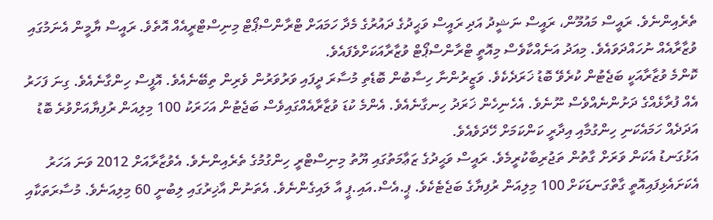ތެރެއިންނެވެ. ރައީސް މައުމޫން، ރައީސް ނަޝީދު އަދި ރައީސް ވަޙީދުގެ ދައުރުގެ މެދާ ހަމައަށް ޓްރާންސްޕޯޓް މިނިސްޓްރީއެއް އޮތެވެ. ރައީސް ޔާމީން އެނަމުގައި ވުޒާރާއެއް ނުހައްދަވައެވެ. މިއަދު އަނެއްކާވެސް މިއޮތީ ޓްރާންސްޕޯޓް ވުޒާރާއަކަށްވެފައެވެ.
ކޮންމެ ވުޒާރާއަކީ ބަޖެޓުން ކުރެވޭ ބޮޑު ޚަރަދެކެވެ. ވަޒީރުންނާ ހިސާބުން ބޮޑެތި މުސާރަ ދީފައި ވަރުވަރުން ވެރިން ތިބޭނެއެވެ. އޮފީސް ހިންގާނެއެވެ. ގިނަ ފަހަރު އެއް ފުރާޅެއްގެ ދަށުންނެއްވެސް ނޫނެވެ. އެހެނިހެން ޚަރަދު ހިނގާނެއެވެ. އެންމެ ކުޑަ ވުޒާރާއެއްގައިވެސް ބަޖެޓުން އަހަރަކު 100 މިލިއަން ރުފިޔާއަށްވުރެ ބޮޑު އަދަދެއް ހަމައެކަނި ހިންގުމާއި އިދާރީ ކަންކަމަށް ހޭދަވެއެވެ.
އަޅުގަނޑު އެކަން ވަރަށް ގާތުން ތަޖުރިބާކުރީމެވެ. ރައީސް ވަޙީދުގެ ޒަޢާމަތުގައި ޔޫތު މިނިސްޓްރީ ހިންގުމުގެ ތެރެއިންނެވެ. އެވުޒާރާއަށް 2012 ވަނަ އަހަރު އެކަށައެޅިފައިއޮތީ ގާތްގަނޑަކަށް 100 މިލިއަން ރުފިޔާގެ ބަޖެޓެކެވެ. ޕީ.އެސް.އައި.ޕީ އާ ލައިގެންނެވެ. އެތަނުން އާޚިރުގައި ލިބުނީ 60 މިލިއަނެވެ. މުސާރަތަކާއި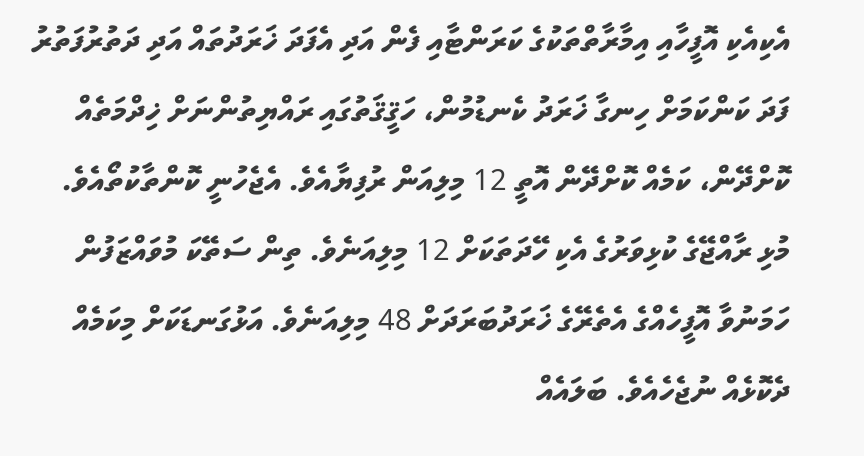އެކިއެކި އޮފީހާއި އިމާރާތްތަކުގެ ކަރަންޓާއި ފެން އަދި އެފަދަ ޚަރަދުތައް އަދި ދަތުރުފަތުރު ފަދަ ކަންކަމަށް ހިނގާ ޚަރަދު ކެނޑުމުން، ހަޤީޤަތުގައި ރައްޔިތުންނަށް ޚިދްމަތެއް ކޮށްދޭން، ކަމެއް ކޮށްދޭން އޮތީ 12 މިލިއަން ރުފިޔާއެވެ. އެޖެހުނީ ކޮންތާކުތޯއެވެ. މުޅި ރާއްޖޭގެ ކުޅިވަރުގެ އެކި ހޭދަތަކަށް 12 މިލިއަނެވެ. ތިން ސަތޭކަ މުވައްޒަފުން ހަމަނުވާ އޮފީހެއްގެ އެތެރޭގެ ޚަރަދުބަރަދަށް 48 މިލިއަނެވެ. އަޅުގަނޑަކަށް މިކަމެއް ދެކޮޅެއް ނުޖެހެއެވެ. ބަލައެއް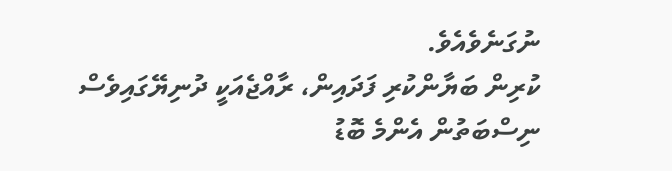ނުގަނެވެއެވެ.
ކުރިން ބަޔާންކުރި ފަދައިން، ރާއްޖެއަކީ ދުނިޔޭގައިވެސް ނިސްބަތުން އެންމެ ބޮޑު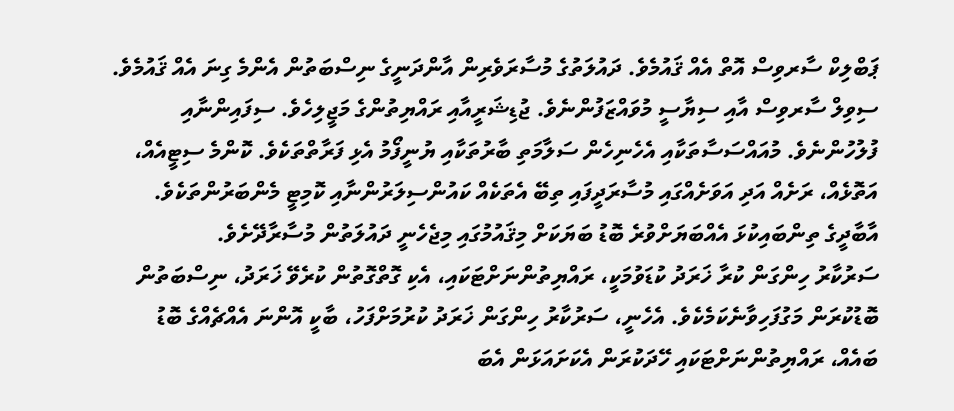ޕަބްލިކް ސާރވިސް އޮތް އެއް ޤައުމެވެ. ދައުލަތުގެ މުސާރަވެރިން އާންދަނީގެ ނިސްބަތުން އެންމެ ގިނަ އެއް ޤައުމެވެ. ސިވިލް ސާރވިސް އާއި ސިޔާސީ މުވައްޒަފުންނެވެ. ޖުޑިޝަރީއާއި ރައްޔިތުންގެ މަޖީލިހެވެ. ސިފައިންނާއި ފުލުހުންނެވެ. މުއައްސަސާތަކާއި އެހެނިހެން ސަލާމަތި ބާރުތަކާއި ޔުނީފޯމު އެޅި ފަރާތްތަކެވެ. ކޮންމެ ސިޓީއެއް، އަތޮޅެއް، ރަށެއް އަދި އަވަށެއްގައި މުސާރަދީފައި ތިބޭ އެތަކެއް ކައުންސިލަރުންނާއި ކޮމިޓީ މެންބަރުންތަކެވެ. އާބާދީގެ ތިންބައިކުޅަ އެއްބަޔަށްވުރެ ބޮޑު ބަޔަކަށް މިޤައުމުގައި މިޖެހެނީ ދައުލަތުން މުސާރާދޭށެވެ.
ސަރުކާރު ހިންގަން ކުރާ ޚަރަދު ކުޑަވުމަކީ، ރައްޔިތުންނަށްޓަކައި، އެކި ގޮތްގޮތުން ކުރެވޭ ޚަރަދު، ނިސްބަތުން ބޮޑުކުރަން މަގުފަހިވާނެކަމެކެވެ. އެހެނީ، ސަރުކާރު ހިންގަން ޚަރަދު ކުރުމަށްފަހު، ބާކީ އޮންނަ އެއްޗެއްގެ ބޮޑު ބައެއް، ރައްޔިތުންނަށްޓަކައި ހޭދަކުރަން އެކަށައަޅަން އެބަ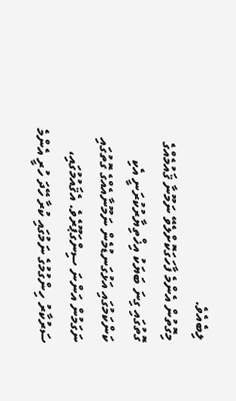ލިބެއެވެ.
މިގޮތުން އެންމެ ފާހަގަކޮށްލެވޭ ނަމޫނާ ޤައުމެއްގެ ގޮތުގައި ގިނަ ބަޔަކު އިޚްތިޔާރުކުރަނީ އެކި ކަންކަމުގައި އަޅުގަނޑުމެން ނަމޫނާއެއްގެ ގޮތުގައި ނަގަމުން އަންނަ ސިންގަޕޫރެވެ. އެޤައުމުގައި، ސަރުކާރު ހިންގުމުގެ ނަމުގައި ކުރާ ހޭދަ ހުރީ އެންމެ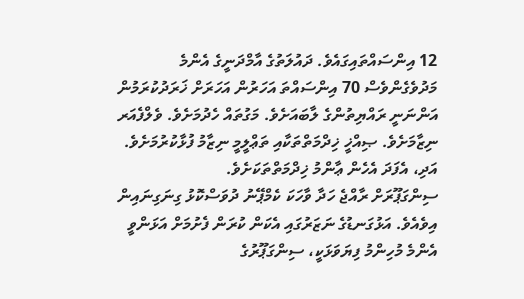12 އިންސައްތައިގައެވެ. ދައުލަތުގެ އާމްދަނީގެ އެންމެ މަދުވެގެންވެސް 70 އިންސައްތަ އަހަރުން އަހަރަށް ޚަރަދުކުރަމުން އަންނަނީ ރައްޔިތުންގެ ލާބައަށެވެ. މަގުތައް ހެދުމަށެވެ. ވެލްފެއަރ ނިޒާމަށެވެ. ޞިއްޚީ ޚިދްމަތްތަކާއި ތަޢްލީމީ ނިޒާމު ފުޅާކުރުމަށެވެ. އަދި، އެފަދަ އެހެން ޢާންމު ޚިދްމަތްތަކަށެވެ.
ސިންގަޕޫރަށް ރާއްޖެ ހަދާ ވާހަކަ ކެމްޕޭނު ދުވަސްކޮޅު ގިނަގިނައިން އިވެއެވެ. އަޅުގަނޑުގެ ނަޒަރުގައި އެކަން ކުރަން ފެށުމަށް އަޅަންވީ އެންމެ މުހިންމު ފިޔަވަޅަކީ، ސިންގަޕޫރުގެ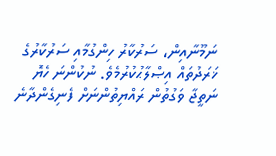ނަމޫނާއިން، ސަރުކާރު ހިންގުމާއި ސަރުކާރުގެ ޚަރަދުތައް އިޞްލާޙުކުރުމެވެ. ނުކުންނަ ހެޔޮ ނަތީޖާ ވަގުތުން ރައްޔިތުންނަށް ފެނިގެންދާނެ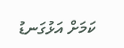ކަމަށް އަޅުގަނޑު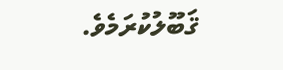ޤަބޫލުކުރަމެވެ.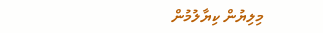މިލިޔުން ކިޔާލުމުން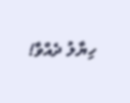ހިޔާލު ދެއްވާ!